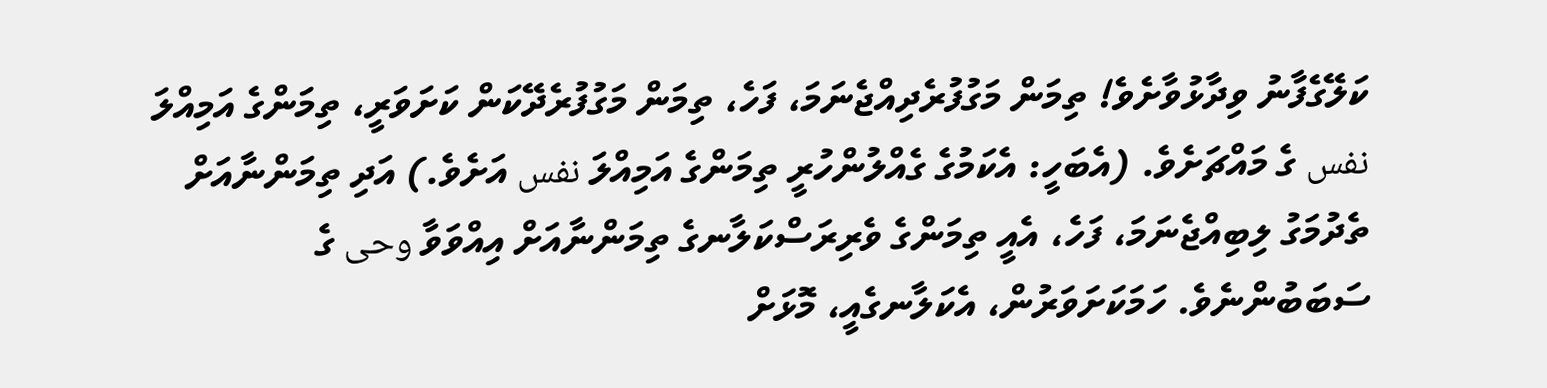ކަލޭގެފާނު ވިދާޅުވާށެވެ! ތިމަން މަގުފުރެދިއްޖެނަމަ، ފަހެ، ތިމަން މަގުފުރެދޭކަން ކަށަވަރީ، ތިމަންގެ އަމިއްލަ نفس ގެ މައްޗަށެވެ. (އެބަހީ: އެކަމުގެ ގެއްލުންހުރީ ތިމަންގެ އަމިއްލަ نفس އަށެވެ.) އަދި ތިމަންނާއަށް ތެދުމަގު ލިބިއްޖެނަމަ، ފަހެ، އެއީ ތިމަންގެ ވެރިރަސްކަލާނގެ ތިމަންނާއަށް އިއްވަވާ وحى ގެ ސަބަބުންނެވެ. ހަމަކަށަވަރުން، އެކަލާނގެއީ، މޮޅަށް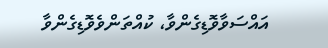އައްސަވާވޮޑިގެންވާ، ކުއްތަންވެވޮޑިގެންވާ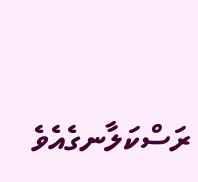ރަސްކަލާނގެއެވެ